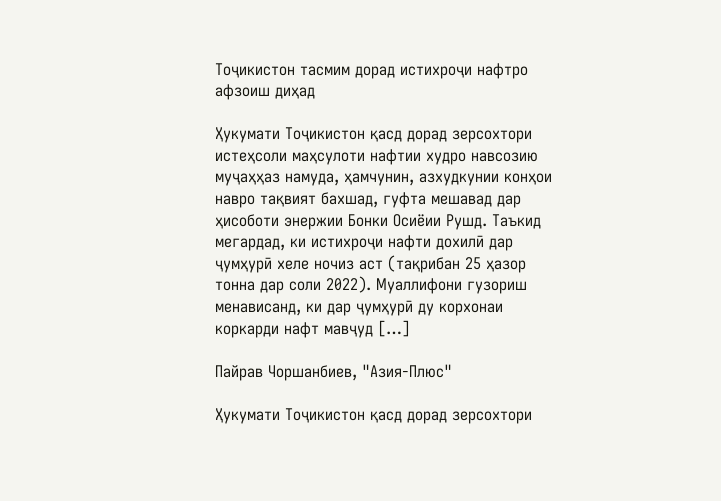Тоҷикистон тасмим дорад истихроҷи нафтро афзоиш диҳад

Ҳукумати Тоҷикистон қасд дорад зерсохтори истеҳсоли маҳсулоти нафтии худро навсозию муҷаҳҳаз намуда, ҳамчунин, азхудкунии конҳои навро тақвият бахшад, гуфта мешавад дар ҳисоботи энержии Бонки Осиёии Рушд. Таъкид мегардад, ки истихроҷи нафти дохилӣ дар ҷумҳурӣ хеле ночиз аст (тақрибан 25 ҳазор тонна дар соли 2022). Муаллифони гузориш менависанд, ки дар ҷумҳурӣ ду корхонаи коркарди нафт мавҷуд […]

Пайрав Чоршанбиев, "Азия-Плюс"

Ҳукумати Тоҷикистон қасд дорад зерсохтори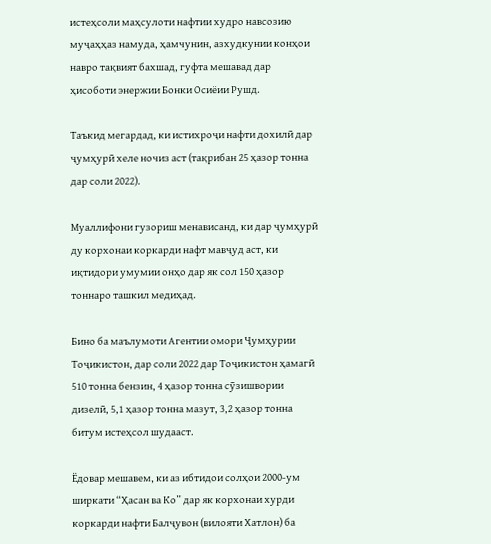истеҳсоли маҳсулоти нафтии худро навсозию муҷаҳҳаз намуда, ҳамчунин, азхудкунии конҳои навро тақвият бахшад, гуфта мешавад дар ҳисоботи энержии Бонки Осиёии Рушд.

Таъкид мегардад, ки истихроҷи нафти дохилӣ дар ҷумҳурӣ хеле ночиз аст (тақрибан 25 ҳазор тонна дар соли 2022).

Муаллифони гузориш менависанд, ки дар ҷумҳурӣ ду корхонаи коркарди нафт мавҷуд аст, ки иқтидори умумии онҳо дар як сол 150 ҳазор тоннаро ташкил медиҳад.

Бино ба маълумоти Агентии омори Ҷумҳурии Тоҷикистон, дар соли 2022 дар Тоҷикистон ҳамагӣ 510 тонна бензин, 4 ҳазор тонна сӯзишвории дизелӣ, 5,1 ҳазор тонна мазут, 3,2 ҳазор тонна битум истеҳсол шудааст.

Ёдовар мешавем, ки аз ибтидои солҳои 2000-ум ширкати “Ҳасан ва Ко” дар як корхонаи хурди коркарди нафти Балҷувон (вилояти Хатлон) ба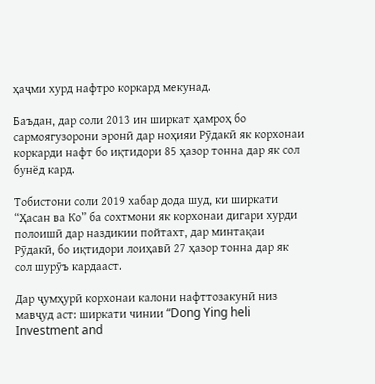ҳаҷми хурд нафтро коркард мекунад.

Баъдан, дар соли 2013 ин ширкат ҳамроҳ бо сармоягузорони эронӣ дар ноҳияи Рӯдакӣ як корхонаи коркарди нафт бо иқтидори 85 ҳазор тонна дар як сол бунёд кард.

Тобистони соли 2019 хабар дода шуд, ки ширкати “Ҳасан ва Ко” ба сохтмони як корхонаи дигари хурди полоишӣ дар наздикии пойтахт, дар минтақаи Рӯдакӣ, бо иқтидори лоиҳавӣ 27 ҳазор тонна дар як сол шурӯъ кардааст.

Дар ҷумҳурӣ корхонаи калони нафттозакунӣ низ мавҷуд аст: ширкати чинии “Dong Ying heli Investment and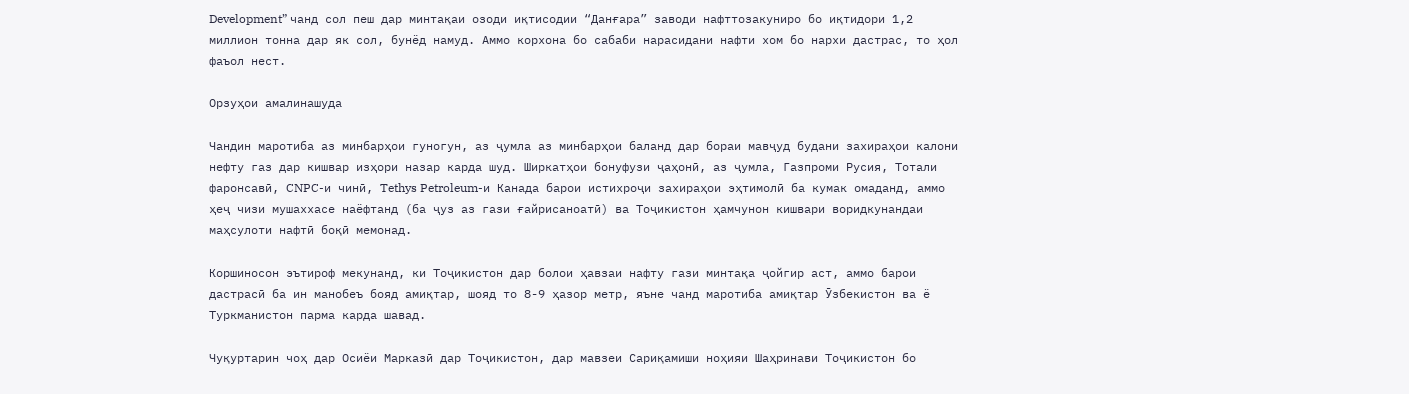Development” чанд сол пеш дар минтақаи озоди иқтисодии “Данғара” заводи нафттозакуниро бо иқтидори 1,2 миллион тонна дар як сол, бунёд намуд. Аммо корхона бо сабаби нарасидани нафти хом бо нархи дастрас, то ҳол фаъол нест.

Орзуҳои амалинашуда

Чандин маротиба аз минбарҳои гуногун, аз ҷумла аз минбарҳои баланд дар бораи мавҷуд будани захираҳои калони нефту газ дар кишвар изҳори назар карда шуд. Ширкатҳои бонуфузи ҷаҳонӣ, аз ҷумла, Газпроми Русия, Тотали фаронсавӣ, CNPC-и чинӣ, Tethys Petroleum-и Канада барои истихроҷи захираҳои эҳтимолӣ ба кумак омаданд, аммо ҳеҷ чизи мушаххасе наёфтанд (ба ҷуз аз гази ғайрисаноатӣ) ва Тоҷикистон ҳамчунон кишвари воридкунандаи маҳсулоти нафтӣ боқӣ мемонад.

Коршиносон эътироф мекунанд, ки Тоҷикистон дар болои ҳавзаи нафту гази минтақа ҷойгир аст, аммо барои дастрасӣ ба ин манобеъ бояд амиқтар, шояд то 8-9 ҳазор метр, яъне чанд маротиба амиқтар Ӯзбекистон ва ё Туркманистон парма карда шавад.

Чуқуртарин чоҳ дар Осиёи Марказӣ дар Тоҷикистон, дар мавзеи Сариқамиши ноҳияи Шаҳринави Тоҷикистон бо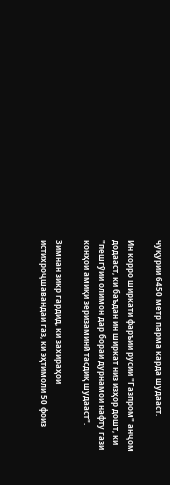чуқурии 6450 метр парма карда шудааст.

Ин корро ширкати фаръии русии "Газпром" анҷом додааст, ки баъдан ин ширкат низ изҳор дошт, ки "пешгӯии олимон дар бораи дурнамои нафту гази конҳои амиқи зеризаминӣ тасдиқ шудааст".

Зимнан зикр гардид, ки захираҳои истихроҷшавандаи газ, ки эҳтимоли 50 фоиз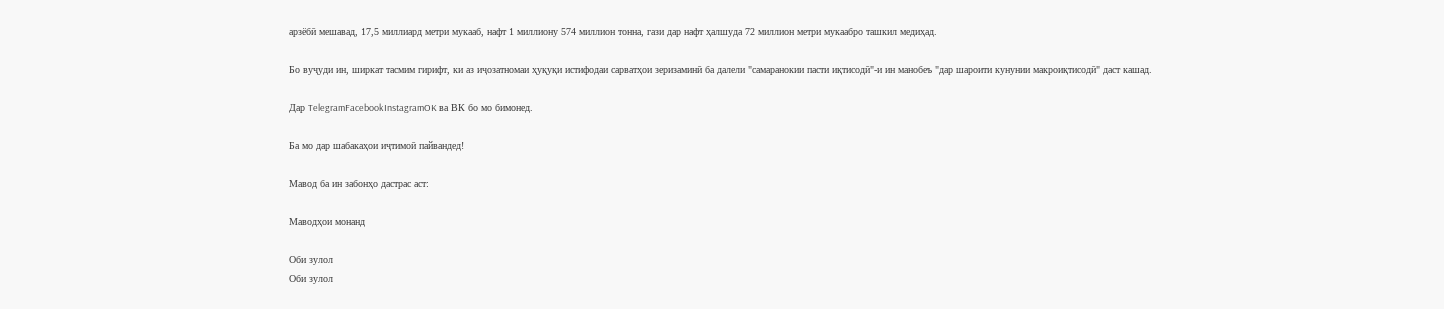арзёбӣ мешавад, 17,5 миллиард метри мукааб, нафт 1 миллиону 574 миллион тонна, гази дар нафт ҳалшуда 72 миллион метри мукаабро ташкил медиҳад.

Бо вуҷуди ин, ширкат тасмим гирифт, ки аз иҷозатномаи ҳуқуқи истифодаи сарватҳои зеризаминӣ ба далели "самаранокии пасти иқтисодӣ"-и ин манобеъ "дар шароити кунунии макроиқтисодӣ" даст кашад.

Дар TelegramFacebookInstagramOK ва ВК бо мо бимонед.

Ба мо дар шабакаҳои иҷтимоӣ пайвандед!

Мавод ба ин забонҳо дастрас аст:

Маводҳои монанд

Оби зулол
Оби зулол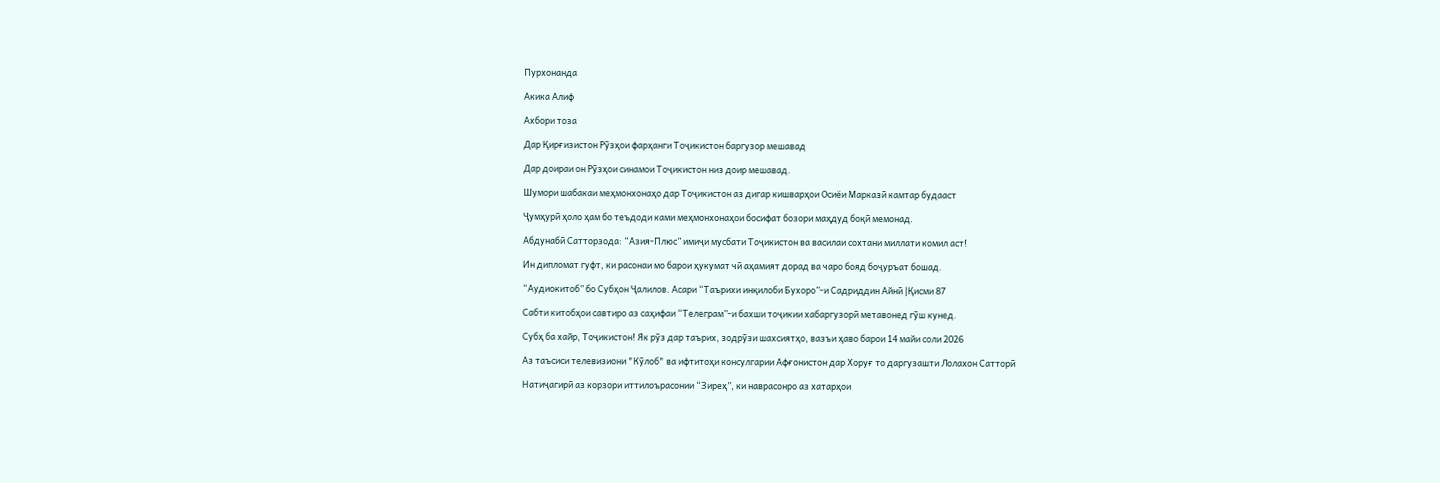Пурхонанда

Акика Алиф

Ахбори тоза

Дар Қирғизистон Рӯзҳои фарҳанги Тоҷикистон баргузор мешавад

Дар доираи он Рӯзҳои синамои Тоҷикистон низ доир мешавад.

Шумори шабакаи меҳмонхонаҳо дар Тоҷикистон аз дигар кишварҳои Осиёи Марказӣ камтар будааст

Ҷумҳурӣ ҳоло ҳам бо теъдоди ками меҳмонхонаҳои босифат бозори маҳдуд боқӣ мемонад.

Абдунабӣ Сатторзода: “Азия-Плюс” имиҷи мусбати Тоҷикистон ва василаи сохтани миллати комил аст!

Ин дипломат гуфт, ки расонаи мо барои ҳукумат чӣ аҳамият дорад ва чаро бояд боҷуръат бошад.

“Аудиокитоб” бо Субҳон Ҷалилов. Асари “Таърихи инқилоби Бухоро”-и Садриддин Айнӣ |Қисми 87

Cабти китобҳои савтиро аз саҳифаи “Телеграм”-и бахши тоҷикии хабаргузорӣ метавонед гӯш кунед.

Субҳ ба хайр, Тоҷикистон! Як рӯз дар таърих, зодрӯзи шахсиятҳо, вазъи ҳаво барои 14 майи соли 2026

Аз таъсиси телевизиони "Кӯлоб" ва ифтитоҳи консулгарии Афғонистон дар Хоруғ то даргузашти Лолахон Сатторӣ

Натиҷагирӣ аз корзори иттилоърасонии “Зиреҳ”, ки наврасонро аз хатарҳои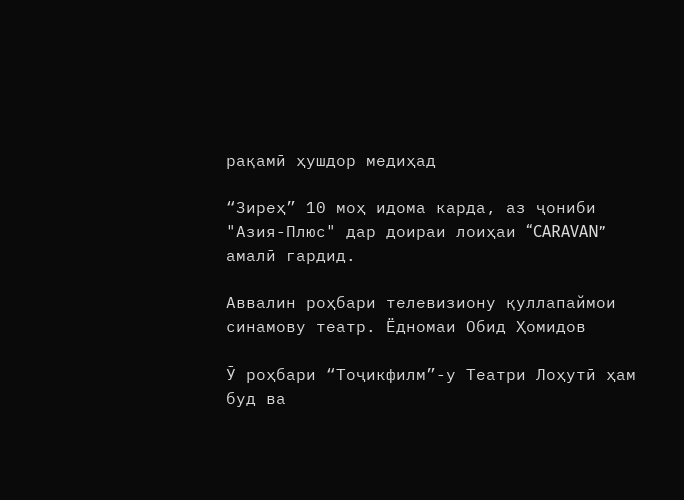рақамӣ ҳушдор медиҳад

“Зиреҳ” 10 моҳ идома карда, аз ҷониби "Азия-Плюс" дар доираи лоиҳаи “CARAVAN” амалӣ гардид.

Аввалин роҳбари телевизиону қуллапаймои синамову театр. Ёдномаи Обид Ҳомидов

Ӯ роҳбари “Тоҷикфилм”-у Театри Лоҳутӣ ҳам буд ва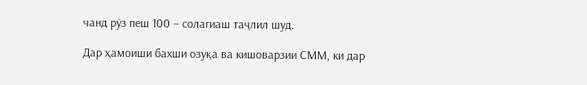чанд рӯз пеш 100 – солагиаш таҷлил шуд.

Дар ҳамоиши бахши озуқа ва кишоварзии СММ, ки дар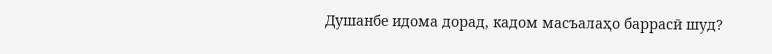Душанбе идома дорад, кадом масъалаҳо баррасӣ шуд?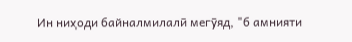Ин ниҳоди байналмилалӣ мегӯяд, "б амнияти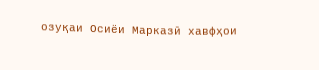озуқаи Осиёи Марказӣ хавфҳои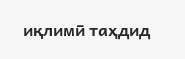иқлимӣ таҳдид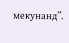мекунанд”.